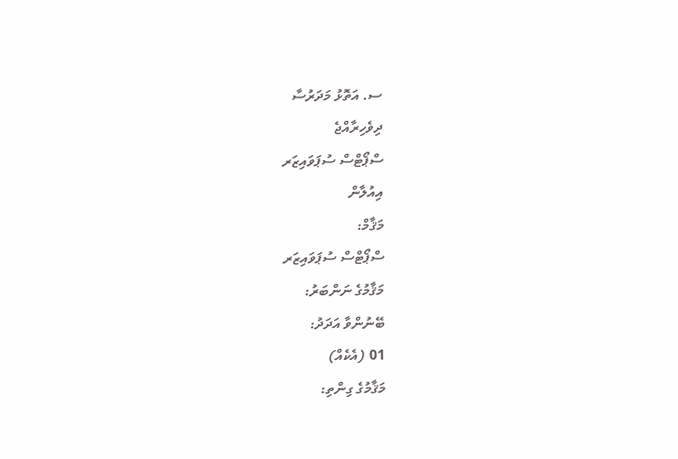ސ. އަތޮޅު މަދަރުސާ
ދިވެހިރާއްޖެ
ސްޕޯޓްސް ސުޕަވައިޒަރ
އިއުލާން
މަޤާމް:
ސްޕޯޓްސް ސުޕަވައިޒަރ
މަޤާމުގެ ނަންބަރު:
ބޭނުންވާ އަދަދު:
01 (އެކެއް)
މަޤާމުގެ ގިންތި: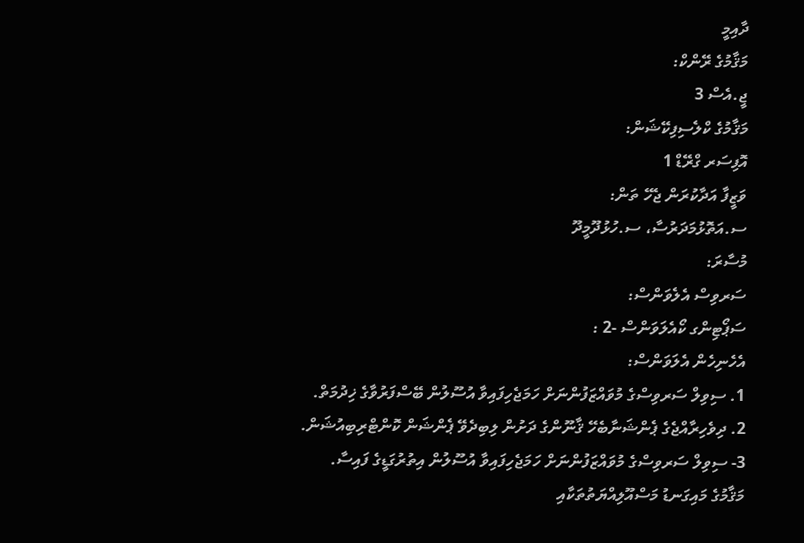ދާއިމީ
މަޤާމުގެ ރޭންކް:
ޖީ.އެސް 3
މަޤާމުގެ ކްލެސިފިކޭޝަން:
އޮފިސަރ ގްރޭޑް 1
ވަޒީފާ އަދާކުރަން ޖެހޭ ތަން:
ސ.އަތޮޅުމަދަރުސާ، ސ.ހުޅުދޫމީދޫ
މުސާރަ:
ސަރވިސް އެލެވަންސް:
ސަޕޯޓިންގ ކޯއެލަވަންސް -2 :
އެހެނިހެން އެލަވަންސް:
1. ސިވިލް ސަރވިސްގެ މުވައްޒަފުންނަށް ހަމަޖެހިފައިވާ އުސޫލުން ބޭސްފަރުވާގެ ޚިދުމަތް.
2. ދިވެހިރާއްޖެގެ ޕެންޝަނާބެހޭ ޤާނޫންގެ ދަށުން ލިބިދެވޭ ޕެންޝަން ކޮންޓްރިބިއުޝަން.
3- ސިވިލް ސަރވިސްގެ މުވައްޒަފުންނަށް ހަމަޖެހިފައިވާ އުސޫލުން އިތުރުގަޑީގެ ފައިސާ.
މަޤާމުގެ މައިގަނޑު މަސްއޫލިއްޔަތުތަކާއި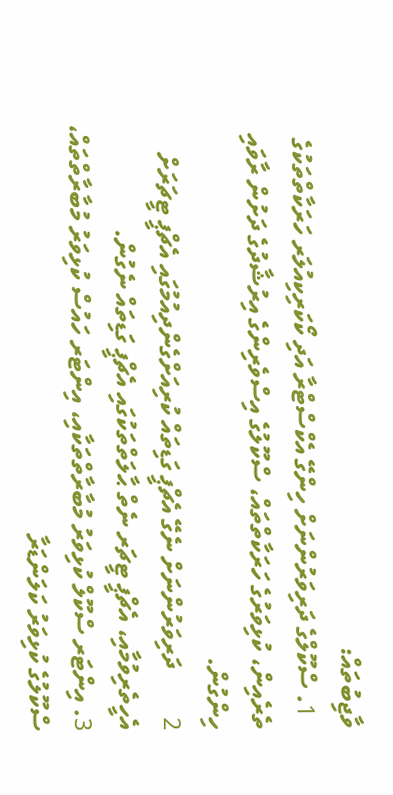ވާޖިބުތައް:
  1. ސްކޫލްގެ ދަރިވަރުންނަށް ހިންގޭ އެކްސްޓްރާ އަދި ކޯކަރިކިއުލަރ ހަރަކާތްތަކުގެ ތެރެއިން، ކުޅިވަރުގެ ހަރަކާތްތައް، ސްކޫލުގެ އިސްވެރިންގެ އިރުޝާދުގެ ދަށުން ރާވައި ހިންގުން.
2        ދަރިވަރުންނަށް ނެގޭ އެޗްޕީ ގަޑިތައް ކުރިއަށްގެންދިއުމުގައި އެޗްޕީ ޓީޗަރަށް އެހީތެރިވުމާއި، އެޗްޕީ ޓީޗަރ ނެތް ޙާލަތްތަކުގައި އެޗްޕީ ގަޑިތައް ނެގުން.
3. އިންޓަރ ސްކޫލް ކުޅިވަރު މުބާރާތްތަކާއި، އިންޓަރ ހައުސް ކުޅިވަރު މުބާރާތްތައް، ސްކޫލުގެ ކުޅިވަރު ކަލަންޑަރާ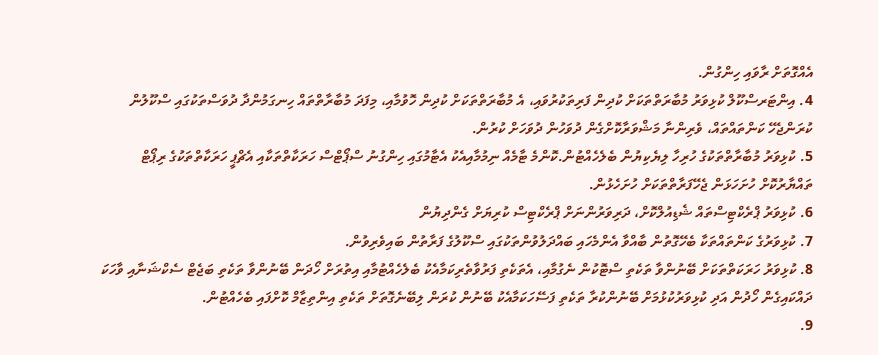އެއްގޮތަށް ރާވައި ހިންގުން.
4. އިންޓަރސްކޫލް ކުޅިވަރު މުބާރަތްތަކަށް ކުދިން ފަރިތަކުރުވައި، އެ މުބާރަތްތަކަށް ކުދިން ހޮވުމާއި، މިފަދަ މުބާރާތްތައް ހިނގަމުންދާ ދުވަސްތަކުގައި ސްކޫލުން ކުރަންޖެހޭ ކަންތައްތައް، ވެރިންނާ މަޝްވަރާކޮށްގެން ދުވަހުން ދުވަހަށް ކުރުން.
5. ކުޅިވަރު މުބާރާތްތަކުގެ ހުރިހާ ލިޔެކިޔުން ބެލެހެއްޓުން.ކޮންމެ ޓާމެއް ނިމުމާއިއެކު އެޓާމުގައި ހިންގުނު ސްޕޯޓްސް ހަރަކާތްތަކާއި އެޗްޕީ ހަރަކާތްތަކުގެ ރިޕޯޓް ތައްޔާރުކޮށް ހުށަހަޅަން ޖެހޭފަރާތްތަކަށް ހުށަހެޅުން.
6. ކުޅިވަރު ޕްރެކްޓިސްތައް ޝެޑިއުލްކޮށް، ދަރިވަރުންނަށް ޕްރެކްޓިސް ކުރިޔަށް ގެންދިޔުން
7. ކުޅިވަރުގެ ކަންތައްތަކާ ބެހޭގޮތުން ބާއްވާ އެންމެހައި ބައްދަލުވުންތަކުގައި ސްކޫލުގެ ފަރާތުން ބައިވެރިވުން.
8. ކުޅިވަރު ހަރަކަތްތަކަށް ބޭނުންވާ ތަކެތި ސްޓޮކުން ނެގުމާއި، އެތަކެތި ފަރުވާތެރިކަމާއެކު ބެލެހެއްޓުމާއި އިތުރަށް ހޯދަން ބޭނުންވާ ތަކެތި ބަޖެޓް ސެކްޝަނާއި ވާހަކަ ދައްކައިގެން ހޯދުން އަދި ކުޅިވަރުކުޅުމަށް ބޭނުންކުރާ ތަކެތި ފަސޭހަކަމާއެކު ބޭނުން ކުރަން ލިބޭނެގޮތަށް ތަކެތި އިންތިޒާމް ކޮށްފައި ބެހެއްޓުން.
9.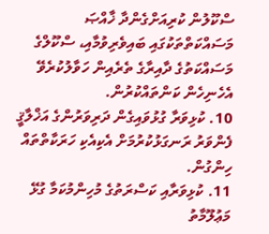ސްކޫލުން ކުރިއަށްގެންދާ ޚާއްޞަ މަސައްކަތްތަކުގައި ބައިވެރިވުމާއި، ސްކޫލްގެ މަސައްކަތުގެ ދާއިރާގެ ތެރެއިން ހަވާލުކުރެވޭ އެހެނިހެން ކަންތައްކުރުން.
10. ކުޅިވަރާ ގުޅުވައިގެން ދަރިވަރުންގެ އަޚްލާޤީ ފެންވަރު ރަނގަޅުކުރުމަށް އެކިއެކި ހަރަކާތްތައް ހިންގުން.
11. ކުޅިވަރާއި ކަސްރަތުގެ މުހިންމުކަމާ ގުޅޭ މަޢުލޫމާތު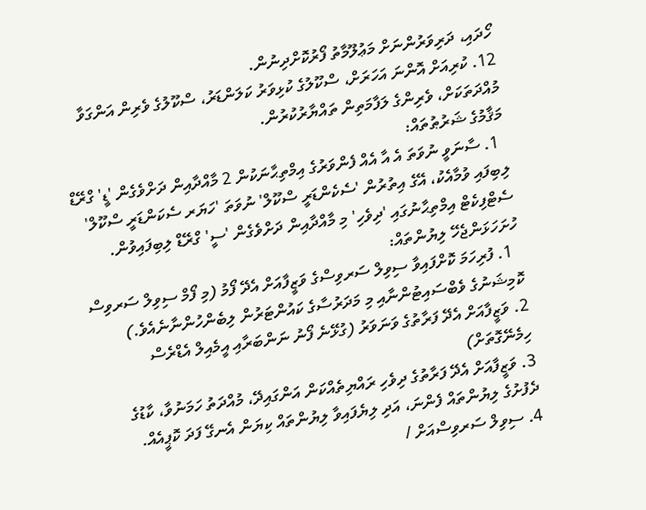ހޯދައި، ދަރިވަރުންނަށް މަޢުލޫމާތު ފޯރުކޮށްދިނުން.
12. ކުރިއަށް އޮންނަ އަހަރަށް، ސްކޫލުގެ ކުޅިވަރު ކަލަންޑަރު، ސްކޫލުގެ ވެރިން އަންގަވާ މުއްދަތަކަށް، ވެރިންގެ ލަފާމަތިން ތައްޔާރުކުރުން.
މަޤާމުގެ ޝަރުޠުތައް:
  1. ސާނަވީ ނުވަތަ އެ އާ އެއް ފެންވަރުގެ އިމްތިޙާނަކުން 2 މާއްދާއިން ދަށްވެގެން 'ޑީ' ގްރޭޑް ލިބިފައި ވުމާއެކު، އޭގެ އިތުރުން 'ސެކެންޑަރީ ސްކޫލް' ނުވަތަ 'ހަޔަރ ސެކަންޑަރީ ސްކޫލް' ސެޓްފިކެޓް އިމްތިޙާނުގައި 'ދިވެހި' މި މާއްދާއިން ދަށްވެގެން 'ސީ' ގްރޭޑް ލިބިފައިވުން.
ހުށަހަޅަންޖެހޭ ލިޔުންތައް:
  1. ފުރިހަމަ ކޮށްފައިވާ ސިވިލް ސަރވިސްގެ ވަޒީފާއަށް އެދޭ ފޯމު (މި ފޯމް ސިވިލް ސަރވިސް
ކޮމިޝަނުގެ ވެބްސައިޓުންނާއި މި މަދަރުސާގެ ކައުންޓަރުން ލިބެންހުންނާނެއެވެ.)
2. ވަޒީފާއަށް އެދޭ ފަރާތުގެ ވަނަވަރު (ގުޅޭނެ ފޯނު ނަންބަރާއި އީމެއިލް އެޑްރެސް ހިމެނޭގޮތަށް)
3. ވަޒީފާއަށް އެދޭ ފަރާތުގެ ދިވެހި ރައްޔިތެއްކަން އަންގައިދޭ، މުއްދަތު ހަމަނުވާ، ކާޑުގެ ދެފުށުގެ ލިޔުންތައް ފެންނަ، އަދި ލިޔެފައިވާ ލިޔުންތައް ކިޔަން އެނގޭ ފަދަ ކޮޕީއެއް.
4. ސިވިލް ސަރވިސްއަށް /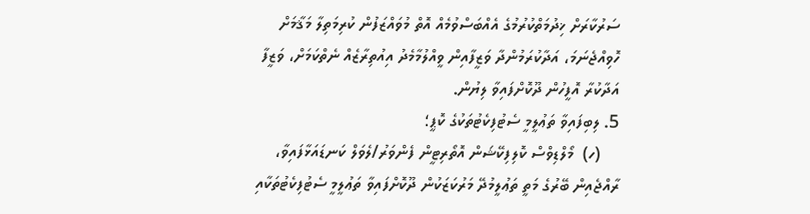ސަރުކާރަށް ޚިދުމަތްކުރުމުގެ އެއްބަސްވުމެއް އޮތް މުވައްޒަފުން ކުރިމަތިލާ މަޤާމަށް ހޮވިއްޖެނަމަ، އަދާކުރަމުންދާ ވަޒީފާއިން ވީއްލުމާމެދު އިއުތިރާޒެއް ނެތްކަމަށް، ވަޒީފާ އަދާކުރާ އޮފީހުން ދޫކޮށްފައިވާ ލިޔުން.
5. ލިބިފައިވާ ތަޢުލީމީ ސެޓުފިކެޓުތަކުގެ ކޮޕީ؛
    (ހ)  މޯލްޑިވްސް ކޮލިފިކޭޝަން އޮތޯރިޓީން ފެންވަރު/ލެވަލް ކަނޑައަޅާފައިވާ، ރާއްޖެއިން ބޭރުގެ މަތީ ތަޢުލީމުދޭ މަރުކަޒަކުން ދޫކޮށްފައިވާ ތަޢުލީމީ ސެޓުފިކެޓުތަކާއި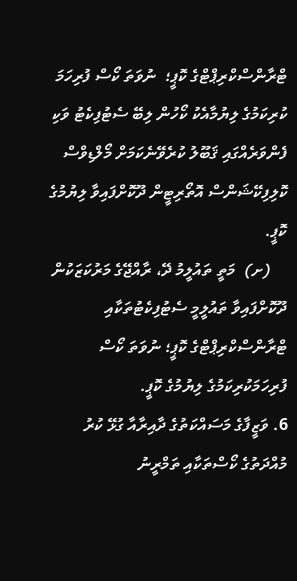ޓްރާންސްކްރިޕްޓްގެ ކޮޕީ؛  ނުވަތަ ކޯސް ފުރިހަމަ ކުރިކަމުގެ ލިޔުމާއެކު ކޯހުން ލިބޭ ސެޓުފިކެޓު ވަކި ފެންވަރެއްގައި ޤަބޫލު ކުރެވޭނެކަމަށް މޯލްޑިވްސް ކޮލިފިކޭޝަންސް އޮތޯރިޓީން ދޫކޮށްފައިވާ ލިޔުމުގެ ކޮޕީ.
    (ށ)  މަތީ ތައުލީމު ދޭ، ރާއްޖޭގެ މަރުކަޒަކުން ދޫކޮށްފައިވާ ތައުލީމީ ސެޓުފިކެޓުތަކާއި ޓްރާންސްކްރިޕްޓްގެ ކޮޕީ؛ ނުވަތަ ކޯސް ފުރިހަމަކުރިކަމުގެ ލިޔުމުގެ ކޮޕީ.
6. ވަޒީފާގެ މަސައްކަތުގެ ދާއިރާއާ ގުޅޭ ކުރު މުއްދަތުގެ ކޯސްތަކާއި ތަމްރީނު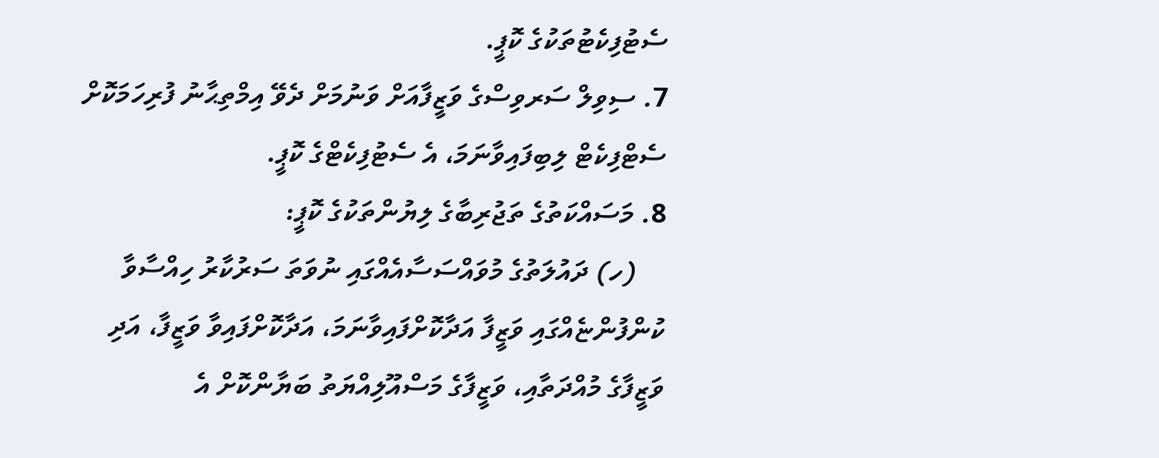ސެޓުފިކެޓުތަކުގެ ކޮޕީ.
7. ސިވިލް ސަރވިސްގެ ވަޒީފާއަށް ވަނުމަށް ދެވޭ އިމްތިޙާނު ފުރިހަމަކޮށް ސެޓްފިކެޓް ލިބިފައިވާނަމަ، އެ ސެޓުފިކެޓްގެ ކޮޕީ.
8. މަސައްކަތުގެ ތަޖުރިބާގެ ލިޔުންތަކުގެ ކޮޕީ:
    (ހ) ދައުލަތުގެ މުވައްސަސާއެއްގައި ނުވަތަ ސަރުކާރު ހިއްސާވާ ކުންފުންޏެއްގައި ވަޒީފާ އަދާކޮށްފައިވާނަމަ، އަދާކޮށްފައިވާ ވަޒީފާ، އަދި ވަޒީފާގެ މުއްދަތާއި، ވަޒީފާގެ މަސްއޫލިއްޔަތު ބަޔާންކޮށް އެ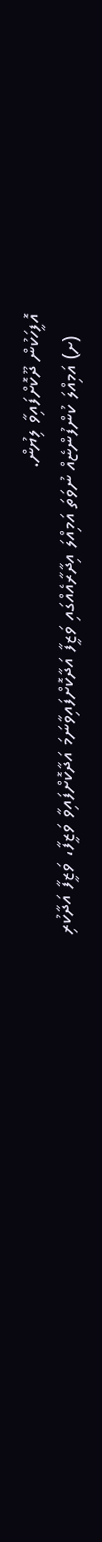އޮފީހަކުން ދޫކޮށްފައިވާ ލިޔުން.
    (ށ) އަމިއްލަ ކުންފުންޏެއް ނުވަތަ އަމިއްލަ އިދާރާއެއްގައި ވަޒީފާ އަދާކޮށްފައިވާނަމަ އަދާކޮށްފައިވާ ވަޒީފާ، ވަޒީފާ އަދާކުރި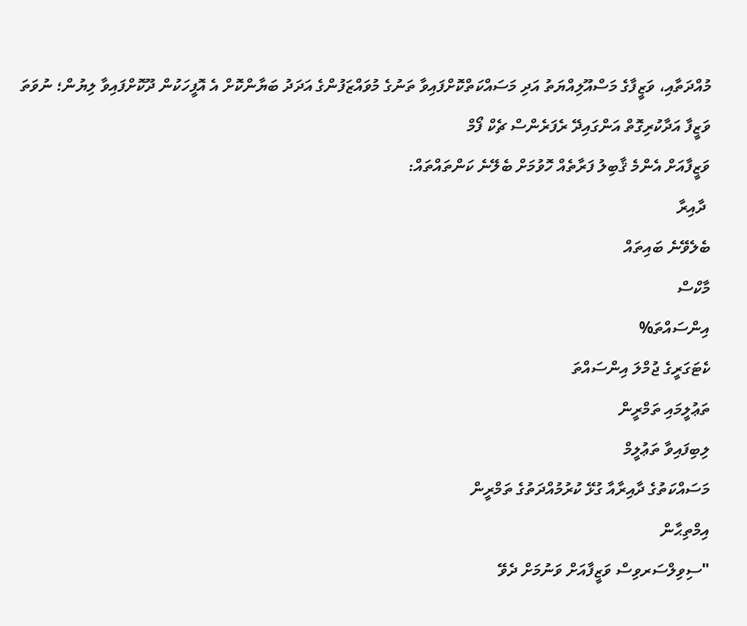މުއްދަތާއި، ވަޒީފާގެ މަސްއޫލިއްޔަތު އަދި މަސައްކަތްކޮށްފައިވާ ތަނުގެ މުވައްޒަފުންގެ އަދަދު ބަޔާންކޮށް އެ އޮފީހަކުން ދޫކޮށްފައިވާ ލިޔުން؛ ނުވަތަ ވަޒީފާ އަދާކުރިގޮތް އަންގައިދޭ ރެފަރެންސް ޗެކް ފޯމް
ވަޒީފާއަށް އެންމެ ޤާބިލު ފަރާތެއް ހޮވުމަށް ބެލޭނެ ކަންތައްތައް:
 ދާއިރާ
ބެލެވޭނެ ބައިތައް
މާކްސް
އިންސައްތަ%
ކެޓަގަރީގެ ޖުމްލަ އިންސައްތަ
ތަޢުލީމައި ތަމްރީން
ލިބިފައިވާ ތަޢުލީމް
މަސައްކަތުގެ ދާއިރާއާ ގުޅޭ ކުރުމުއްދަތުގެ ތަމްރީން
އިމްތިޙާން
"ސިވިލްސަރވިސް ވަޒީފާއަށް ވަނުމަށް ދެވޭ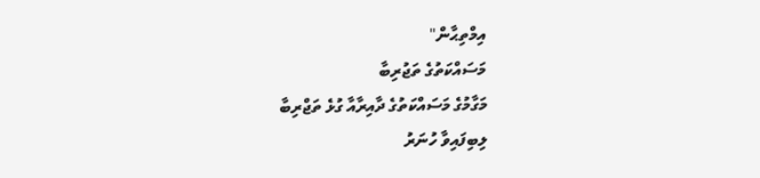އިމްތިޙާން"
މަސައްކަތުގެ ތަޖުރިބާ
މަގާމުގެ މަސައްކަތުގެ ދާއިރާއާ ގުޅެ ތަޖްރިބާ
ލިބިފައިވާ ހުނަރު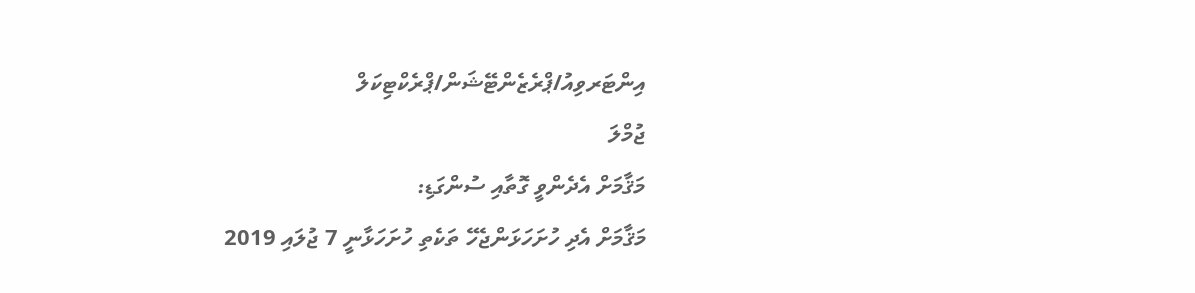އިންޓަރވިއު/ޕްރެޒެންޓޭޝަން/ޕްރެކްޓިކަލް
ޖުމްލަ
މަޤާމަށް އެދެންވީ ގޮތާއި ސުންގަޑި:
މަޤާމަށް އެދި ހުށަހަޅަންޖެހޭ ތަކެތި ހުށަހަޅާނީ 7 ޖުލައި 2019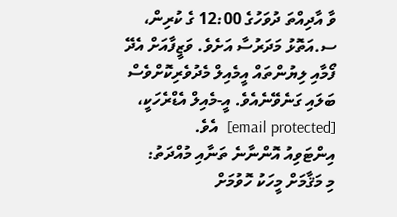ވާ އާދިއްތަ ދުވަހުގެ 12:00 ގެ ކުރިން، ސ.އަތޮޅު މަދަރުސާ އަށެވެ. ވަޒީފާއަށް އެދޭ ފޯމާއި ލިޔުންތައް އީމެއިލް މެދުވެރިކޮށްވެސް ބަލައި ގަނެވޭނެއެވެ. އީ-މެއިލް އެޑްރެހަކީ، [email protected]  އެވެ.
އިންޓަވިއު އޮންނާނެ ތަނާއި މުއްދަތު:
މި މަޤާމަށް މީހަކު ހޮވުމަށް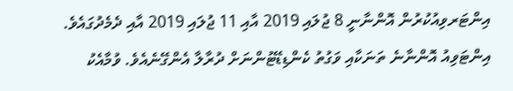އިންޓަރވިއުކުރުން އޮންނާނީ 8 ޖުލައި 2019 އާއި 11 ޖުލައި 2019 އާއި ދެމެދުގައެވެ. އިންޓަވިއު އޮންނާނެ ތަނަކާއި ވަގުތު ކެންޑިޑޭޓުންނަށް ދުރާލާ އެންގޭނެއެވެ. ވުމާއެކު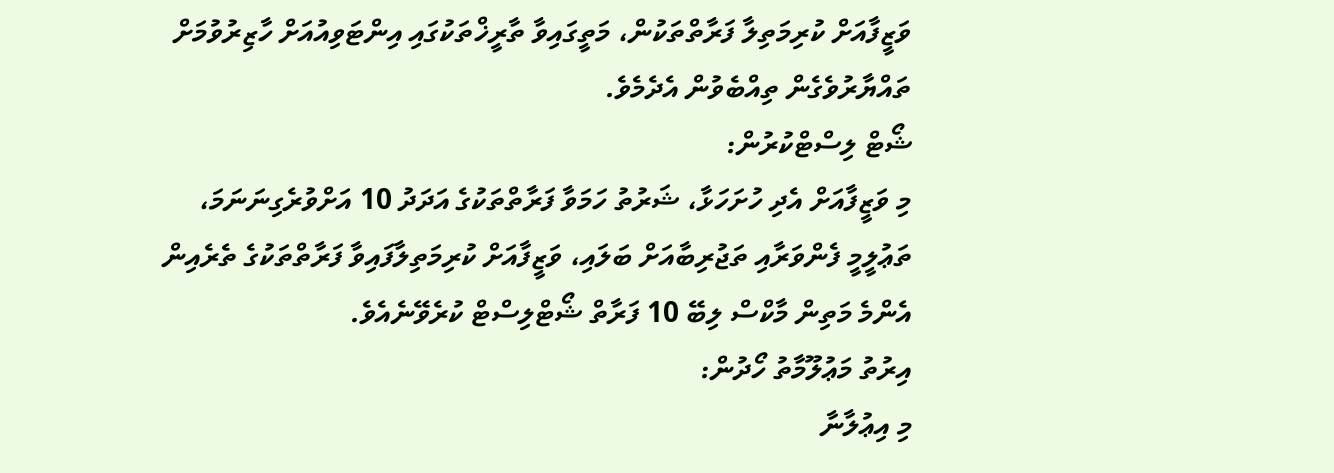ވަޒީފާއަށް ކުރިމަތިލާ ފަރާތްތަކުން، މަތީގައިވާ ތާރީޚްތަކުގައި އިންޓަވިއުއަށް ހާޒިރުވުމަށް ތައްޔާރުވެގެން ތިއްބެވުން އެދެމެވެ.
ޝޯޓް ލިސްޓްކުރުން:
މި ވަޒީފާއަށް އެދި ހުށަހަޅާ، ޝަރުތު ހަމަވާ ފަރާތްތަކުގެ އަދަދު 10 އަށްވުރެގިނަނަމަ، ތަޢުލީމީ ފެންވަރާއި ތަޖުރިބާއަށް ބަލައި، ވަޒީފާއަށް ކުރިމަތިލާފައިވާ ފަރާތްތަކުގެ ތެރެއިން އެންމެ މަތިން މާކްސް ލިބޭ 10 ފަރާތް ޝޯޓްލިސްޓް ކުރެވޭނެއެވެ.
އިރުތު މަޢުލޫމާތު ހޯދުން:
މި އިޢުލާނާ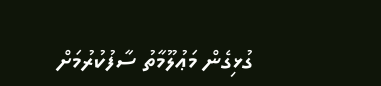ގުޅިގެން މަޢުލޫމާތު ސާފުކުރުމަށް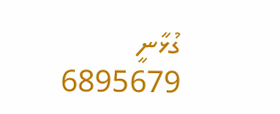ގުޅާނީ  6895679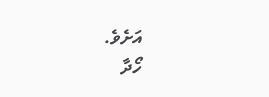އަށެވެ.
ހޯދާ